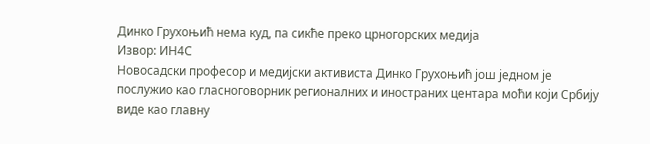Динко Грухоњић нема куд, па сикће преко црногорских медија
Извор: ИН4С
Новосадски професор и медијски активиста Динко Грухоњић још једном је послужио као гласноговорник регионалних и иностраних центара моћи који Србију виде као главну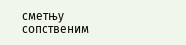сметњу сопственим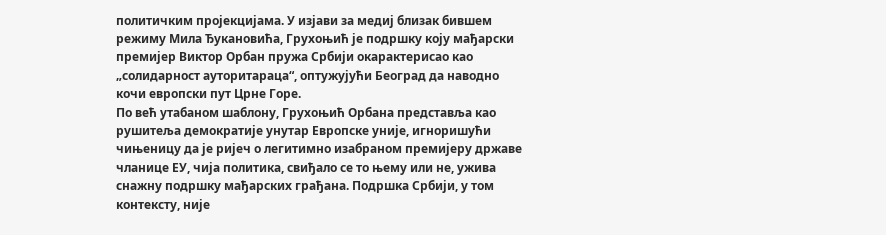политичким пројекцијама. У изјави за медиј близак бившем режиму Мила Ђукановића, Грухоњић је подршку коју мађарски премијер Виктор Орбан пружа Србији окарактерисао као „солидарност ауторитараца“, оптужујући Београд да наводно кочи европски пут Црне Горе.
По већ утабаном шаблону, Грухоњић Орбана представља као рушитеља демократије унутар Европске уније, игноришући чињеницу да је ријеч о легитимно изабраном премијеру државе чланице ЕУ, чија политика, свиђало се то њему или не, ужива снажну подршку мађарских грађана. Подршка Србији, у том контексту, није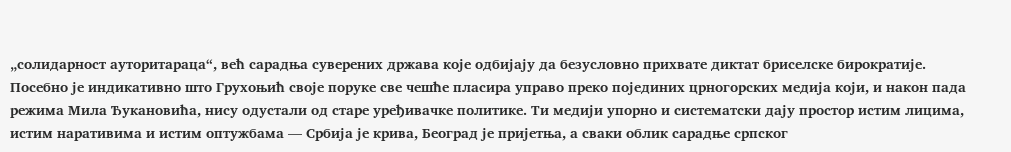„солидарност ауторитараца“, већ сарадња суверених држава које одбијају да безусловно прихвате диктат бриселске бирократије.
Посебно је индикативно што Грухоњић своје поруке све чешће пласира управо преко појединих црногорских медија који, и након пада режима Мила Ђукановића, нису одустали од старе уређивачке политике. Ти медији упорно и систематски дају простор истим лицима, истим наративима и истим оптужбама — Србија је крива, Београд је пријетња, а сваки облик сарадње српског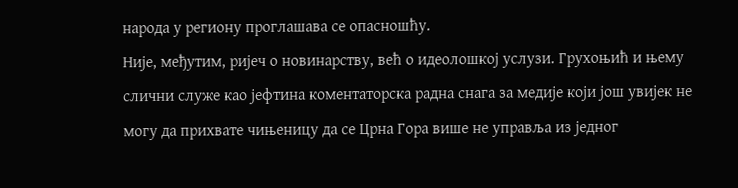народа у региону проглашава се опасношћу.
Није, међутим, ријеч о новинарству, већ о идеолошкој услузи. Грухоњић и њему слични служе као јефтина коментаторска радна снага за медије који још увијек не могу да прихвате чињеницу да се Црна Гора више не управља из једног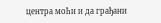центра моћи и да грађани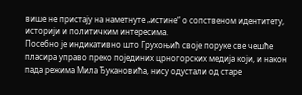више не пристају на наметнуте „истине“ о сопственом идентитету, историји и политичким интересима.
Посебно је индикативно што Грухоњић своје поруке све чешће пласира управо преко појединих црногорских медија који, и након пада режима Мила Ђукановића, нису одустали од старе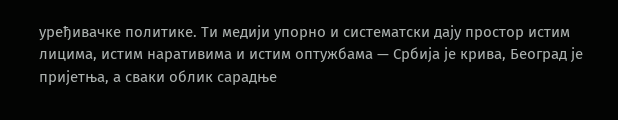уређивачке политике. Ти медији упорно и систематски дају простор истим лицима, истим наративима и истим оптужбама — Србија је крива, Београд је пријетња, а сваки облик сарадње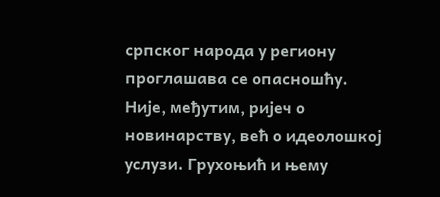српског народа у региону проглашава се опасношћу.
Није, међутим, ријеч о новинарству, већ о идеолошкој услузи. Грухоњић и њему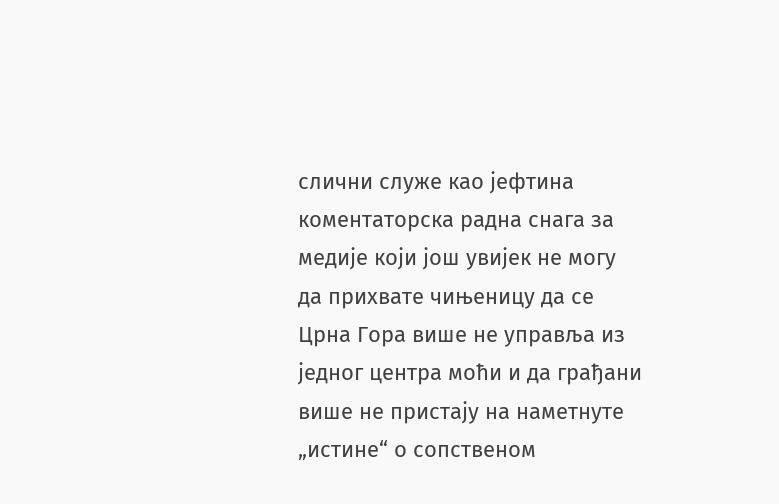слични служе као јефтина коментаторска радна снага за медије који још увијек не могу да прихвате чињеницу да се Црна Гора више не управља из једног центра моћи и да грађани више не пристају на наметнуте „истине“ о сопственом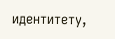идентитету,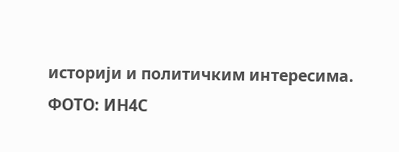историји и политичким интересима.
ФОТО: ИН4С